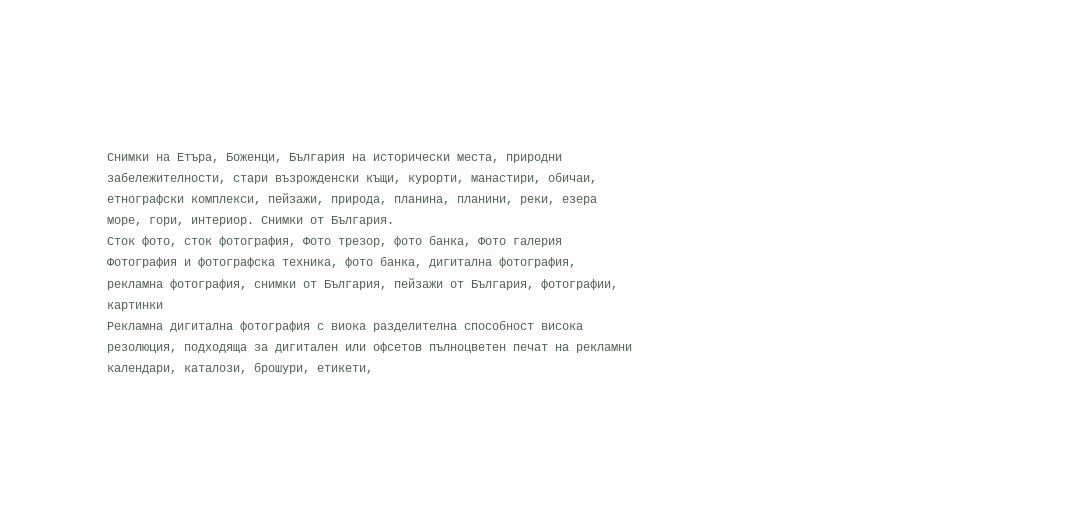Снимки на Етъра, Боженци, България на исторически места, природни забележителности, стари възрожденски къщи, курорти, манастири, обичаи, етнографски комплекси, пейзажи, природа, планина, планини, реки, езера море, гори, интериор. Снимки от България.
Сток фото, сток фотография, Фото трезор, фото банка, Фото галерия
Фотография и фотографска техника, фото банка, дигитална фотография, рекламна фотография, снимки от България, пейзажи от България, фотографии, картинки
Рекламна дигитална фотография с виока разделителна способност висока резолюция, подходяща за дигитален или офсетов пълноцветен печат на рекламни календари, каталози, брошури, етикети,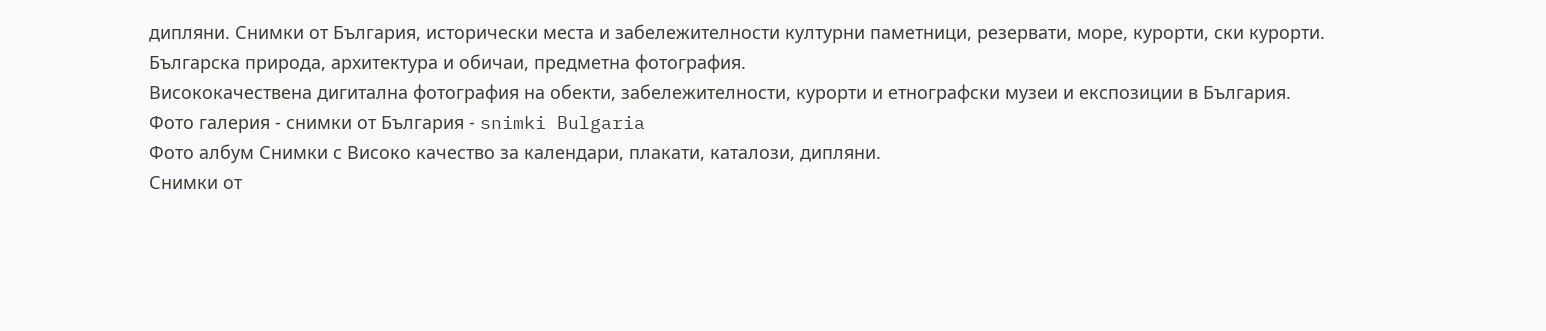дипляни. Снимки от България, исторически места и забележителности културни паметници, резервати, море, курорти, ски курорти. Българска природа, архитектура и обичаи, предметна фотография.
Висококачествена дигитална фотография на обекти, забележителности, курорти и етнографски музеи и експозиции в България.
Фото галерия - снимки от България - snimki Bulgaria
Фото албум Снимки с Високо качество за календари, плакати, каталози, дипляни.
Снимки от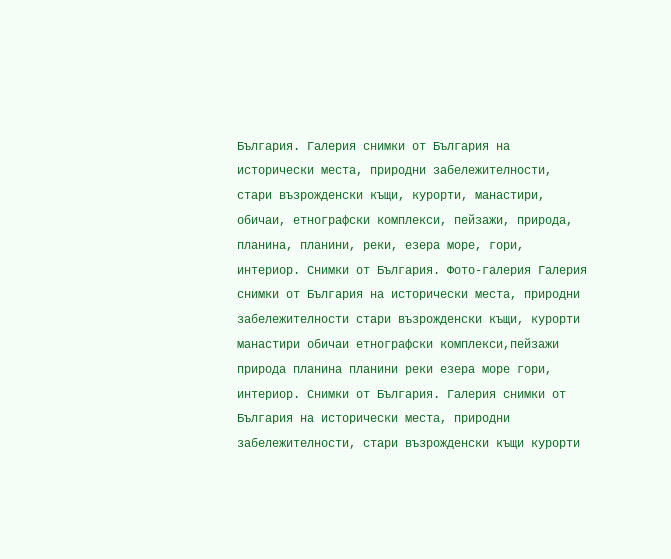България. Галерия снимки от България на исторически места, природни забележителности, стари възрожденски къщи, курорти, манастири, обичаи, етнографски комплекси, пейзажи, природа, планина, планини, реки, езера море, гори, интериор. Снимки от България. Фото-галерия Галерия снимки от България на исторически места, природни забележителности стари възрожденски къщи, курорти манастири обичаи етнографски комплекси,пейзажи природа планина планини реки езера море гори, интериор. Снимки от България. Галерия снимки от България на исторически места, природни забележителности, стари възрожденски къщи курорти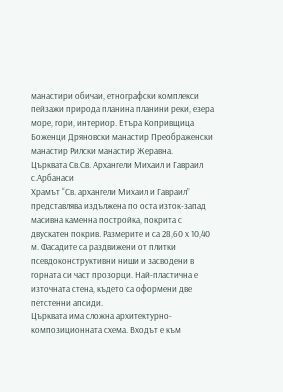манастири обичаи, етнографски комплекси пейзажи природа планина планини реки, езера море, гори, интериор. Етъра Копривщица Боженци Дряновски манастир Преображенски манастир Рилски манастир Жеравна.
Църквата Св.Св. Архангели Михаил и Гавраил с.Арбанаси
Храмът “Св. архангели Михаил и Гавраил” представлява издължена по оста изток-запад масивна каменна постройка, покрита с двускатен покрив. Размерите и са 28,60 х 10,40 м. Фасадите са раздвижени от плитки псевдоконструктивни ниши и засводени в горната си част прозорци. Най-пластична е източната стена, където са оформени две петстенни апсиди.
Църквата има сложна архитектурно-композиционната схема. Входът е към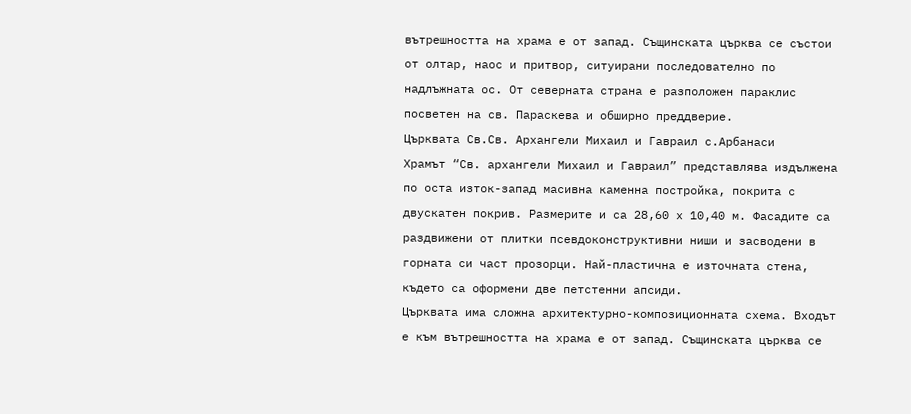вътрешността на храма е от запад. Същинската църква се състои от олтар, наос и притвор, ситуирани последователно по надлъжната ос. От северната страна е разположен параклис посветен на св. Параскева и обширно преддверие.
Църквата Св.Св. Архангели Михаил и Гавраил с.Арбанаси
Храмът “Св. архангели Михаил и Гавраил” представлява издължена по оста изток-запад масивна каменна постройка, покрита с двускатен покрив. Размерите и са 28,60 х 10,40 м. Фасадите са раздвижени от плитки псевдоконструктивни ниши и засводени в горната си част прозорци. Най-пластична е източната стена, където са оформени две петстенни апсиди.
Църквата има сложна архитектурно-композиционната схема. Входът е към вътрешността на храма е от запад. Същинската църква се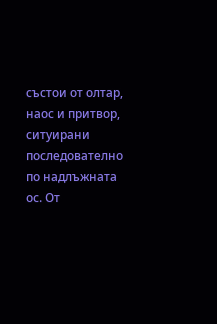състои от олтар, наос и притвор, ситуирани последователно по надлъжната ос. От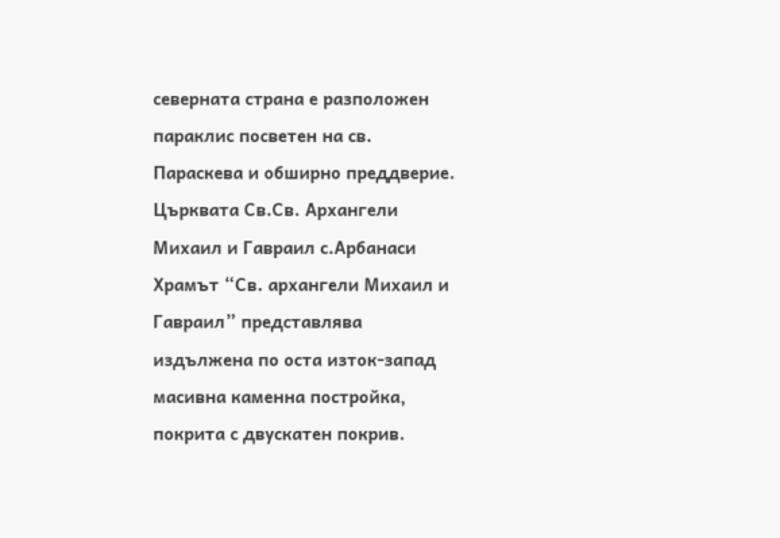северната страна е разположен параклис посветен на св. Параскева и обширно преддверие.
Църквата Св.Св. Архангели Михаил и Гавраил с.Арбанаси
Храмът “Св. архангели Михаил и Гавраил” представлява издължена по оста изток-запад масивна каменна постройка, покрита с двускатен покрив.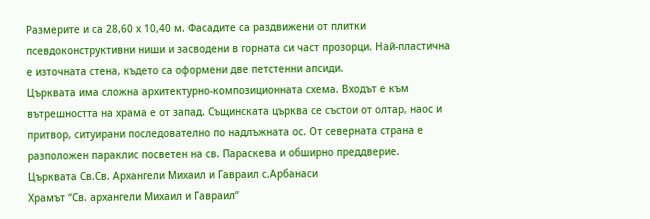Размерите и са 28,60 х 10,40 м. Фасадите са раздвижени от плитки псевдоконструктивни ниши и засводени в горната си част прозорци. Най-пластична е източната стена, където са оформени две петстенни апсиди.
Църквата има сложна архитектурно-композиционната схема. Входът е към вътрешността на храма е от запад. Същинската църква се състои от олтар, наос и притвор, ситуирани последователно по надлъжната ос. От северната страна е разположен параклис посветен на св. Параскева и обширно преддверие.
Църквата Св.Св. Архангели Михаил и Гавраил с.Арбанаси
Храмът “Св. архангели Михаил и Гавраил”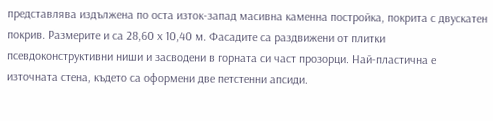представлява издължена по оста изток-запад масивна каменна постройка, покрита с двускатен покрив. Размерите и са 28,60 х 10,40 м. Фасадите са раздвижени от плитки псевдоконструктивни ниши и засводени в горната си част прозорци. Най-пластична е източната стена, където са оформени две петстенни апсиди.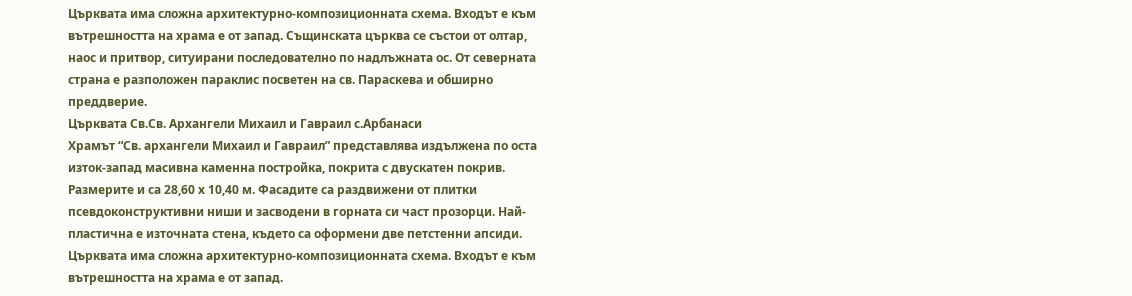Църквата има сложна архитектурно-композиционната схема. Входът е към вътрешността на храма е от запад. Същинската църква се състои от олтар, наос и притвор, ситуирани последователно по надлъжната ос. От северната страна е разположен параклис посветен на св. Параскева и обширно преддверие.
Църквата Св.Св. Архангели Михаил и Гавраил с.Арбанаси
Храмът “Св. архангели Михаил и Гавраил” представлява издължена по оста изток-запад масивна каменна постройка, покрита с двускатен покрив. Размерите и са 28,60 х 10,40 м. Фасадите са раздвижени от плитки псевдоконструктивни ниши и засводени в горната си част прозорци. Най-пластична е източната стена, където са оформени две петстенни апсиди.
Църквата има сложна архитектурно-композиционната схема. Входът е към вътрешността на храма е от запад.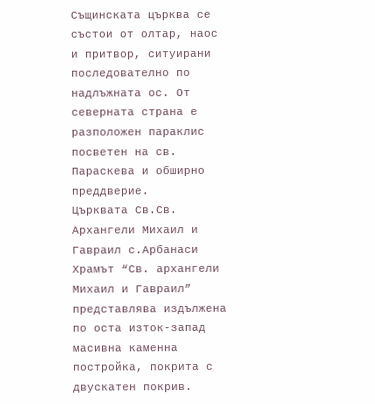Същинската църква се състои от олтар, наос и притвор, ситуирани последователно по надлъжната ос. От северната страна е разположен параклис посветен на св. Параскева и обширно преддверие.
Църквата Св.Св. Архангели Михаил и Гавраил с.Арбанаси
Храмът “Св. архангели Михаил и Гавраил” представлява издължена по оста изток-запад масивна каменна постройка, покрита с двускатен покрив.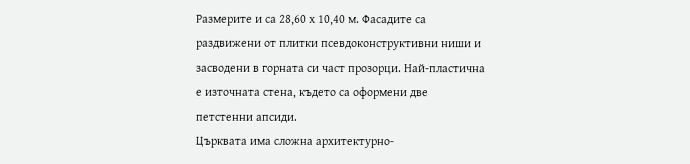Размерите и са 28,60 х 10,40 м. Фасадите са раздвижени от плитки псевдоконструктивни ниши и засводени в горната си част прозорци. Най-пластична е източната стена, където са оформени две петстенни апсиди.
Църквата има сложна архитектурно-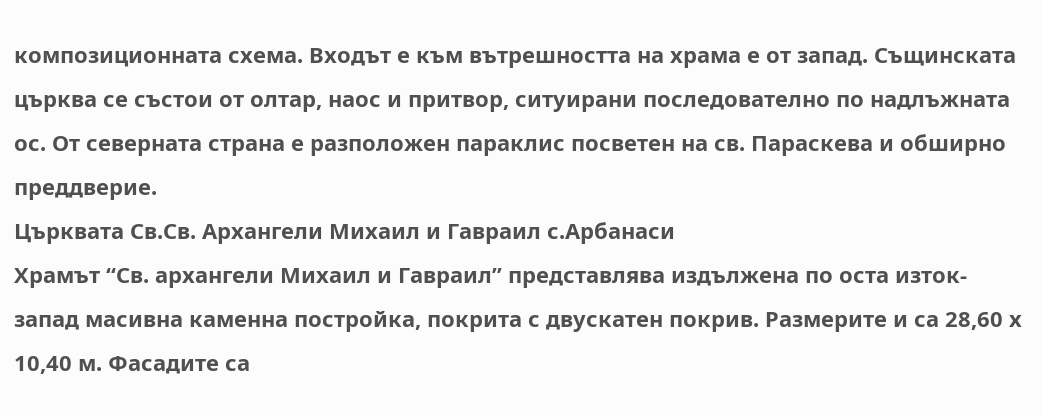композиционната схема. Входът е към вътрешността на храма е от запад. Същинската църква се състои от олтар, наос и притвор, ситуирани последователно по надлъжната ос. От северната страна е разположен параклис посветен на св. Параскева и обширно преддверие.
Църквата Св.Св. Архангели Михаил и Гавраил с.Арбанаси
Храмът “Св. архангели Михаил и Гавраил” представлява издължена по оста изток-запад масивна каменна постройка, покрита с двускатен покрив. Размерите и са 28,60 х 10,40 м. Фасадите са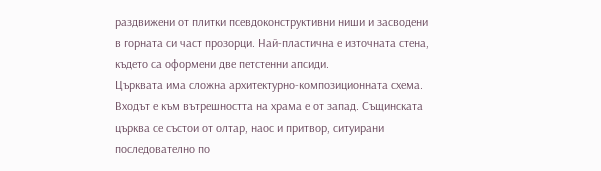раздвижени от плитки псевдоконструктивни ниши и засводени в горната си част прозорци. Най-пластична е източната стена, където са оформени две петстенни апсиди.
Църквата има сложна архитектурно-композиционната схема. Входът е към вътрешността на храма е от запад. Същинската църква се състои от олтар, наос и притвор, ситуирани последователно по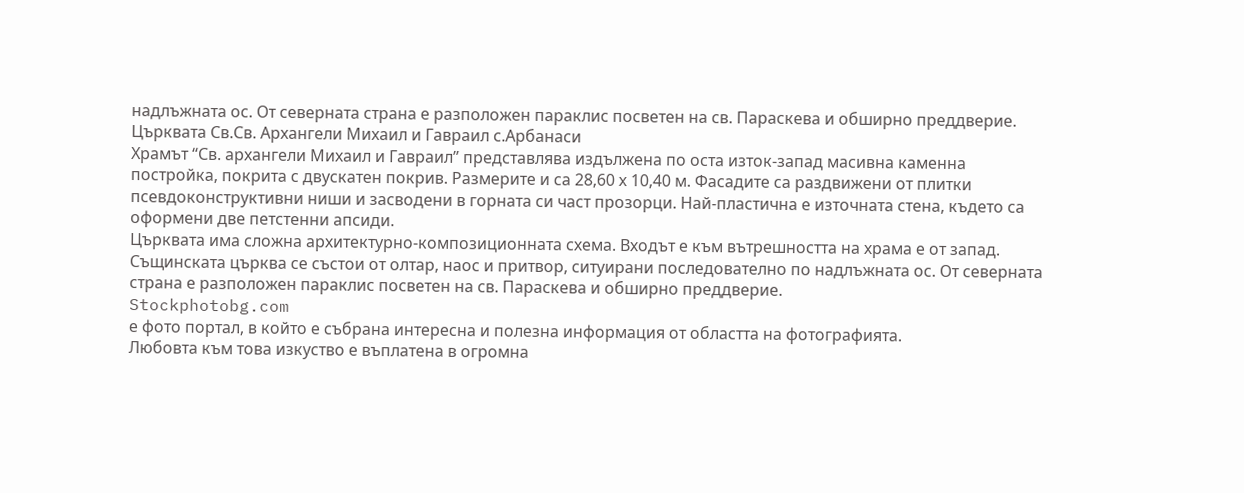надлъжната ос. От северната страна е разположен параклис посветен на св. Параскева и обширно преддверие.
Църквата Св.Св. Архангели Михаил и Гавраил с.Арбанаси
Храмът “Св. архангели Михаил и Гавраил” представлява издължена по оста изток-запад масивна каменна постройка, покрита с двускатен покрив. Размерите и са 28,60 х 10,40 м. Фасадите са раздвижени от плитки псевдоконструктивни ниши и засводени в горната си част прозорци. Най-пластична е източната стена, където са оформени две петстенни апсиди.
Църквата има сложна архитектурно-композиционната схема. Входът е към вътрешността на храма е от запад. Същинската църква се състои от олтар, наос и притвор, ситуирани последователно по надлъжната ос. От северната страна е разположен параклис посветен на св. Параскева и обширно преддверие.
Stockphotobg.com
е фото портал, в който е събрана интересна и полезна информация от областта на фотографията.
Любовта към това изкуство е въплатена в огромна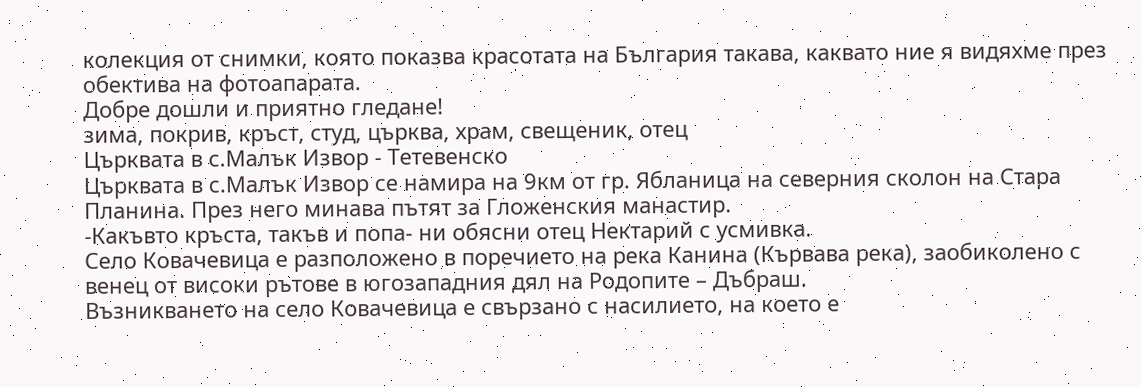колекция от снимки, която показва красотата на България такава, каквато ние я видяхме през обектива на фотоапарата.
Добре дошли и приятно гледане!
зима, покрив, кръст, студ, църква, храм, свещеник, отец
Църквата в с.Малък Извор - Тетевенско
Църквата в с.Малък Извор се намира на 9км от гр. Ябланица на северния сколон на Стара Планина. През него минава пътят за Гложенския манастир.
-Какъвто кръста, такъв и попа- ни обясни отец Нектарий с усмивка.
Село Ковачевица е разположено в поречието на река Канина (Кървава река), заобиколено с венец от високи рътове в югозападния дял на Родопите – Дъбраш.
Възникването на село Ковачевица е свързано с насилието, на което е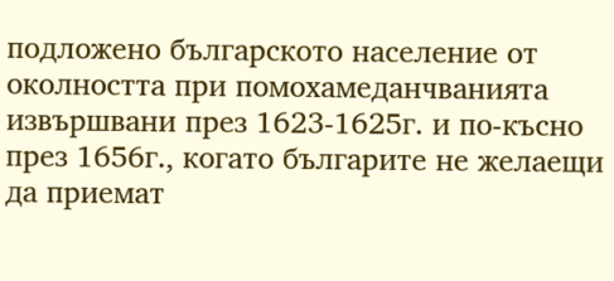подложено българското население от околността при помохамеданчванията извършвани през 1623-1625г. и по-късно през 1656г., когато българите не желаещи да приемат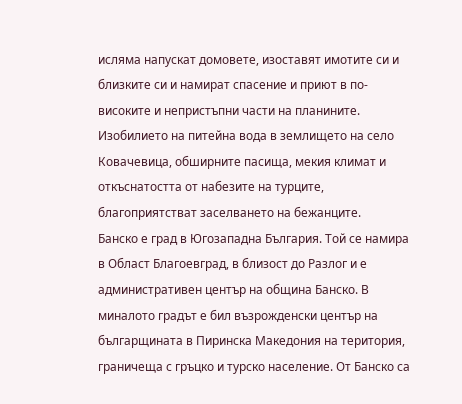исляма напускат домовете, изоставят имотите си и близките си и намират спасение и приют в по-високите и непристъпни части на планините. Изобилието на питейна вода в землището на село Ковачевица, обширните пасища, мекия климат и откъснатостта от набезите на турците, благоприятстват заселването на бежанците.
Банско е град в Югозападна България. Той се намира в Област Благоевград, в близост до Разлог и е административен център на община Банско. В миналото градът е бил възрожденски център на българщината в Пиринска Македония на територия, граничеща с гръцко и турско население. От Банско са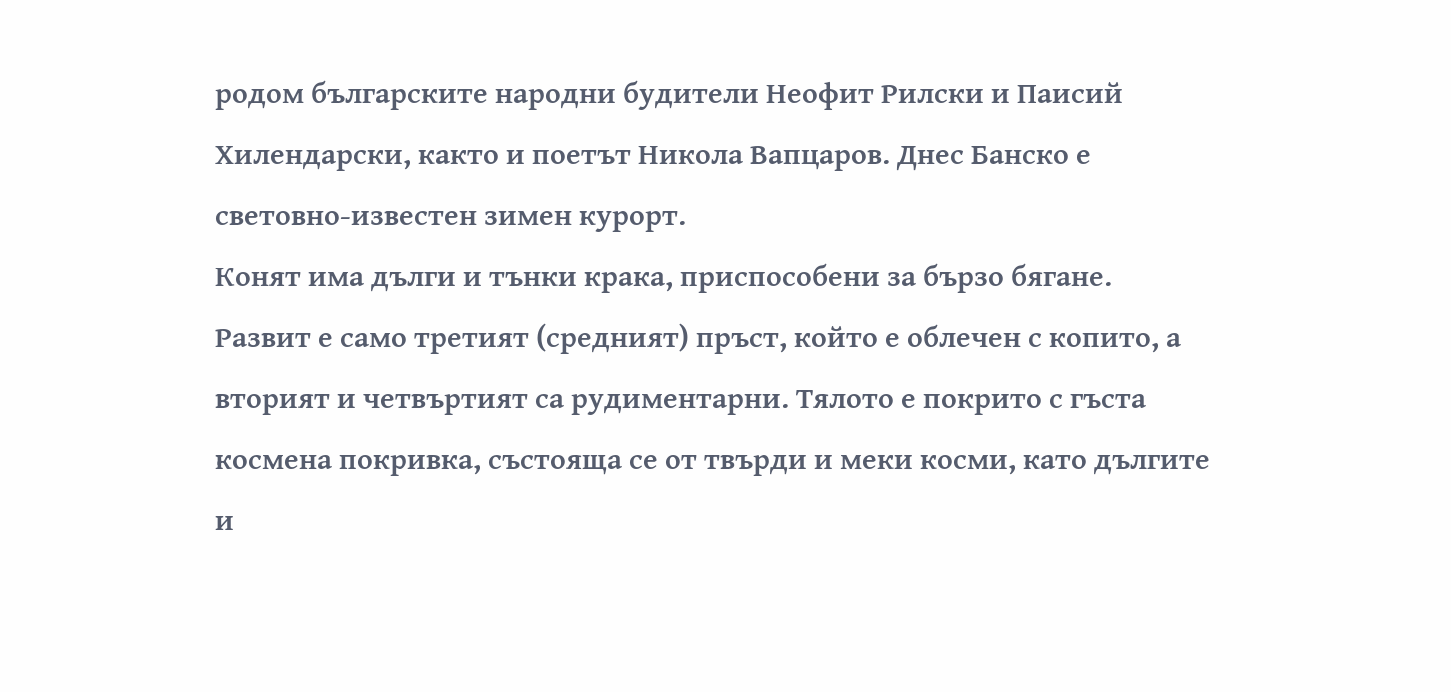родом българските народни будители Неофит Рилски и Паисий Хилендарски, както и поетът Никола Вапцаров. Днес Банско е световно-известен зимен курорт.
Конят има дълги и тънки крака, приспособени за бързо бягане. Развит е само третият (средният) пръст, който е облечен с копито, а вторият и четвъртият са рудиментарни. Тялото е покрито с гъста космена покривка, състояща се от твърди и меки косми, като дългите и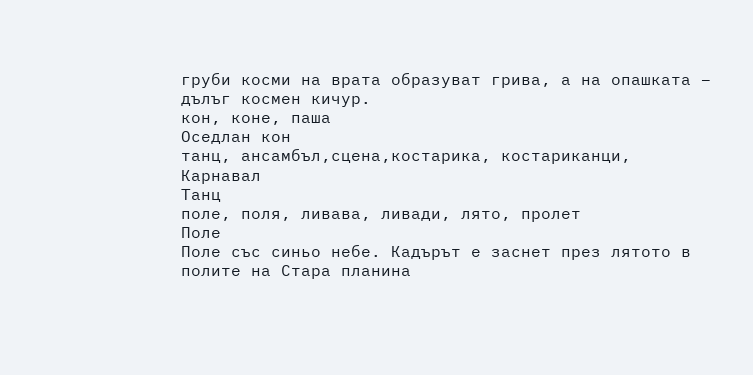груби косми на врата образуват грива, а на опашката – дълъг космен кичур.
кон, коне, паша
Оседлан кон
танц, ансамбъл,сцена,костарика, костариканци,
Карнавал
Танц
поле, поля, ливава, ливади, лято, пролет
Поле
Поле със синьо небе. Кадърът е заснет през лятото в полите на Стара планина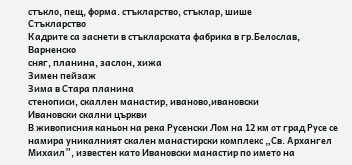стъкло, пещ, форма. стъкларство, стъклар, шише
Стъкларство
Кадрите са заснети в стъкларската фабрика в гр.Белослав, Варненско
сняг, планина, заслон, хижа
Зимен пейзаж
Зима в Стара планина
стенописи, скаллен манастир, иваново,ивановски
Ивановски скални църкви
В живописния каньон на река Русенски Лом на 12 км от град Русе се намира уникалният скален манастирски комплекс „Св. Архангел Михаил”, известен като Ивановски манастир по името на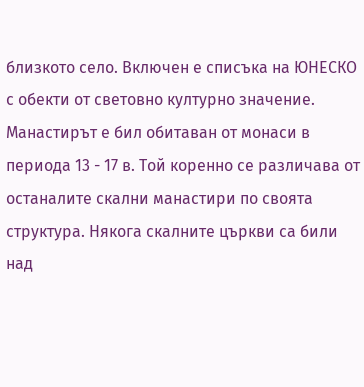близкото село. Включен е списъка на ЮНЕСКО с обекти от световно културно значение.
Манастирът е бил обитаван от монаси в периода 13 - 17 в. Той коренно се различава от останалите скални манастири по своята структура. Някога скалните църкви са били над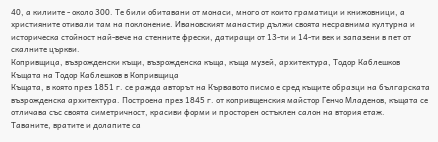40, а килиите - около 300. Те били обитавани от монаси, много от които граматици и книжовници, а християните отивали там на поклонение. Ивановският манастир дължи своята несравнима културна и историческа стойност най-вече на стенните фрески, датиращи от 13-ти и 14-ти век и запазени в пет от скалните църкви.
Копривщица, възрожденски къщи, възрожденска къща, къща музей, архитектура, Тодор Каблешков
Къщата на Тодор Каблешков в Копривщица
Къщата, в която през 1851 г. се ражда авторът на Кървавото писмо е сред къщите образци на българската възрожденска архитектура. Построена през 1845 г. от копривщенския майстор Генчо Младенов, къщата се отличава със своята симетричност, красиви форми и просторен остъклен салон на втория етаж.
Таваните, вратите и долапите са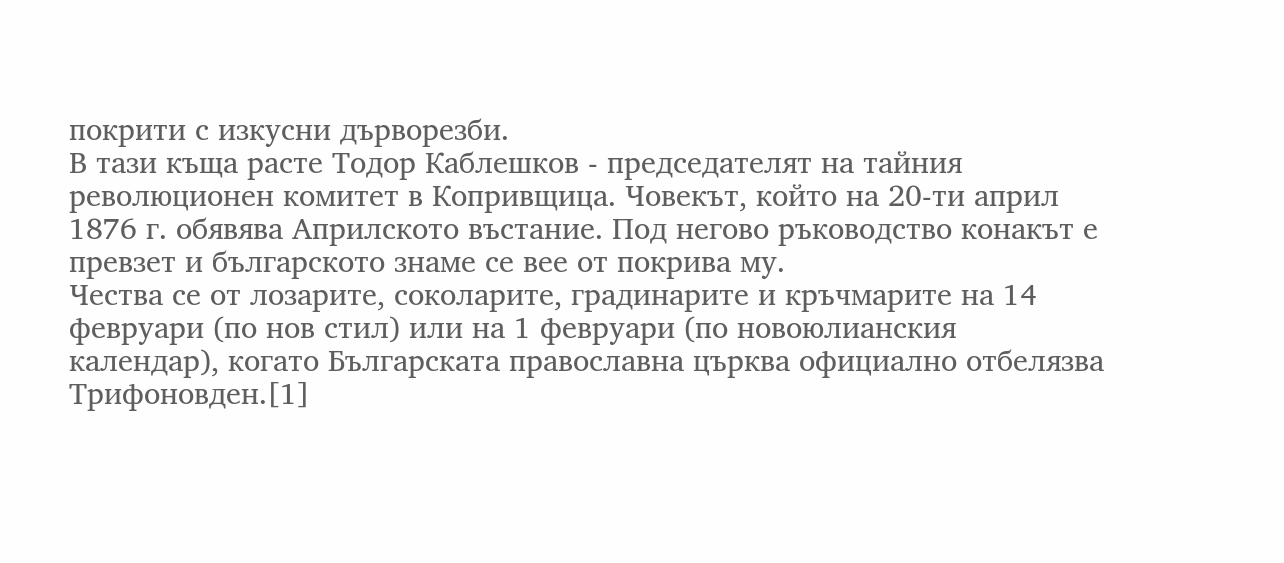покрити с изкусни дърворезби.
В тази къща расте Тодор Каблешков - председателят на тайния революционен комитет в Копривщица. Човекът, който на 20-ти април 1876 г. обявява Априлското въстание. Под негово ръководство конакът е превзет и българското знаме се вее от покрива му.
Чества се от лозарите, соколарите, градинарите и кръчмарите на 14 февруари (по нов стил) или на 1 февруари (по новоюлианския календар), когато Българската православна църква официално отбелязва Трифоновден.[1]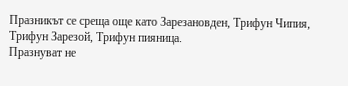Празникът се среща още като Зарезановден, Трифун Чипия, Трифун Зарезой, Трифун пияница.
Празнуват не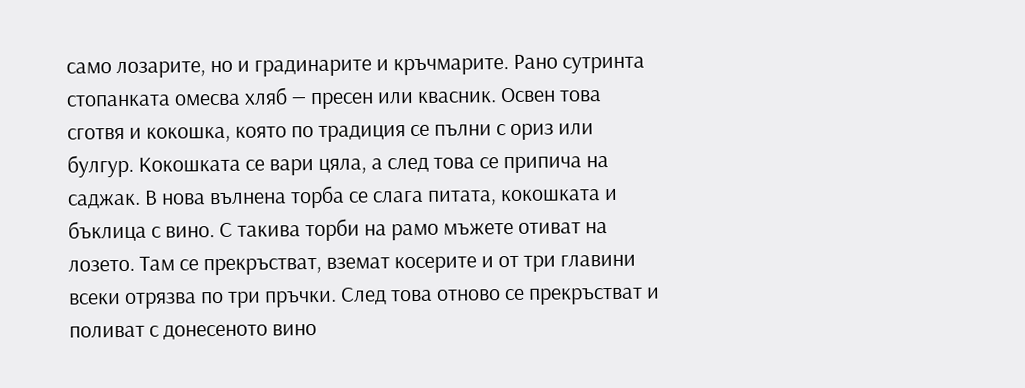само лозарите, но и градинарите и кръчмарите. Рано сутринта стопанката омесва хляб — пресен или квасник. Освен това сготвя и кокошка, която по традиция се пълни с ориз или булгур. Кокошката се вари цяла, а след това се припича на саджак. В нова вълнена торба се слага питата, кокошката и бъклица с вино. С такива торби на рамо мъжете отиват на лозето. Там се прекръстват, вземат косерите и от три главини всеки отрязва по три пръчки. След това отново се прекръстват и поливат с донесеното вино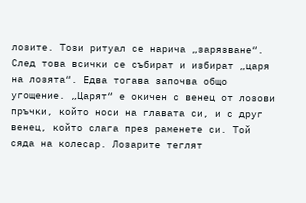лозите. Този ритуал се нарича „зарязване“. След това всички се събират и избират „царя на лозята“. Едва тогава започва общо угощение. „Царят“ е окичен с венец от лозови пръчки, който носи на главата си, и с друг венец, който слага през раменете си. Той сяда на колесар. Лозарите теглят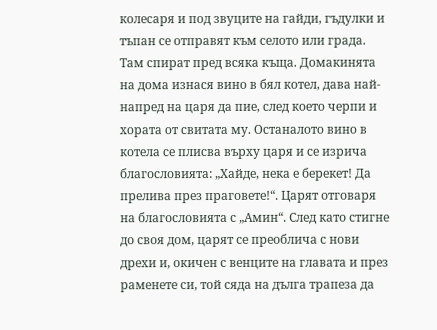колесаря и под звуците на гайди, гъдулки и тъпан се отправят към селото или града. Там спират пред всяка къща. Домакинята на дома изнася вино в бял котел, дава най-напред на царя да пие, след което черпи и хората от свитата му. Останалото вино в котела се плисва върху царя и се изрича благословията: „Хайде, нека е берекет! Да прелива през праговете!“. Царят отговаря на благословията с „Амин“. След като стигне до своя дом, царят се преоблича с нови дрехи и, окичен с венците на главата и през раменете си, той сяда на дълга трапеза да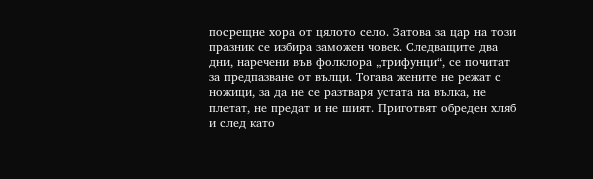посрещне хора от цялото село. Затова за цар на този празник се избира заможен човек. Следващите два дни, наречени във фолклора „трифунци“, се почитат за предпазване от вълци. Тогава жените не режат с ножици, за да не се разтваря устата на вълка, не плетат, не предат и не шият. Приготвят обреден хляб и след като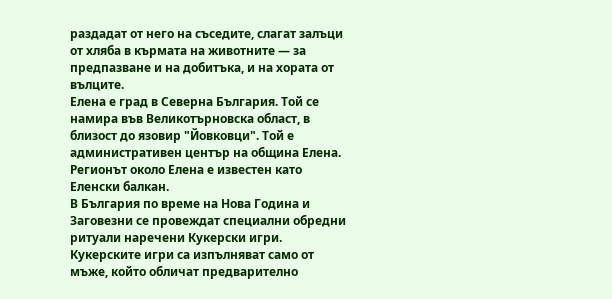раздадат от него на съседите, слагат залъци от хляба в кърмата на животните — за предпазване и на добитъка, и на хората от вълците.
Елена е град в Северна България. Той се намира във Великотърновска област, в близост до язовир "Йовковци". Той е административен център на община Елена. Регионът около Елена е известен като Еленски балкан.
В България по време на Нова Година и Заговезни се провеждат специални обредни ритуали наречени Кукерски игри. Кукерските игри са изпълняват само от мъже, който обличат предварително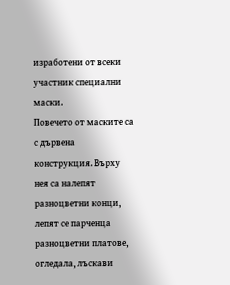изработени от всеки участник специални маски.
Повечето от маските са с дървена конструкция. Върху нея са налепят разноцветни конци, лепят се парченца разноцветни платове, огледала, лъскави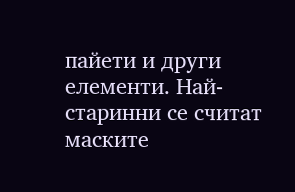пайети и други елементи. Най-старинни се считат маските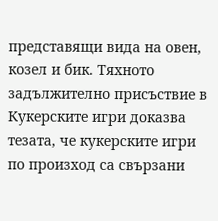представящи вида на овен, козел и бик. Тяхното задължително присъствие в Кукерските игри доказва тезата, че кукерските игри по произход са свързани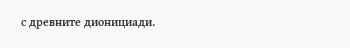с древните дионициади.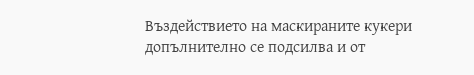Въздействието на маскираните кукери допълнително се подсилва и от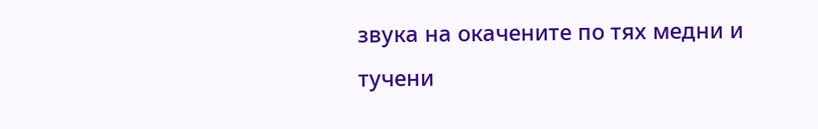звука на окачените по тях медни и тучени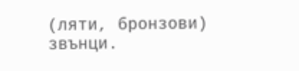(ляти, бронзови) звънци.